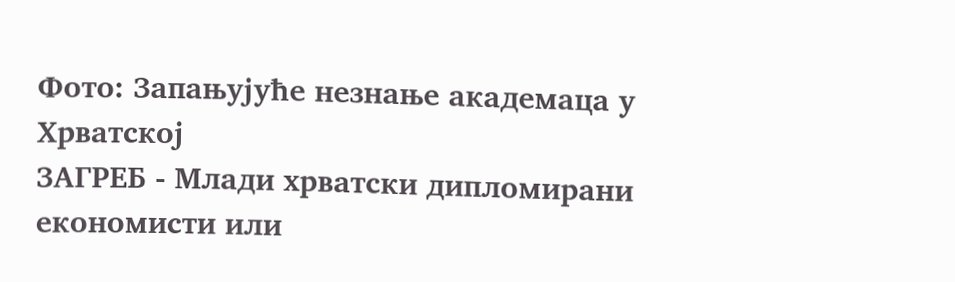Фото: Запањујуће незнање академаца у Хрватској
ЗAГРЕБ - Млади хрватски дипломирани економисти или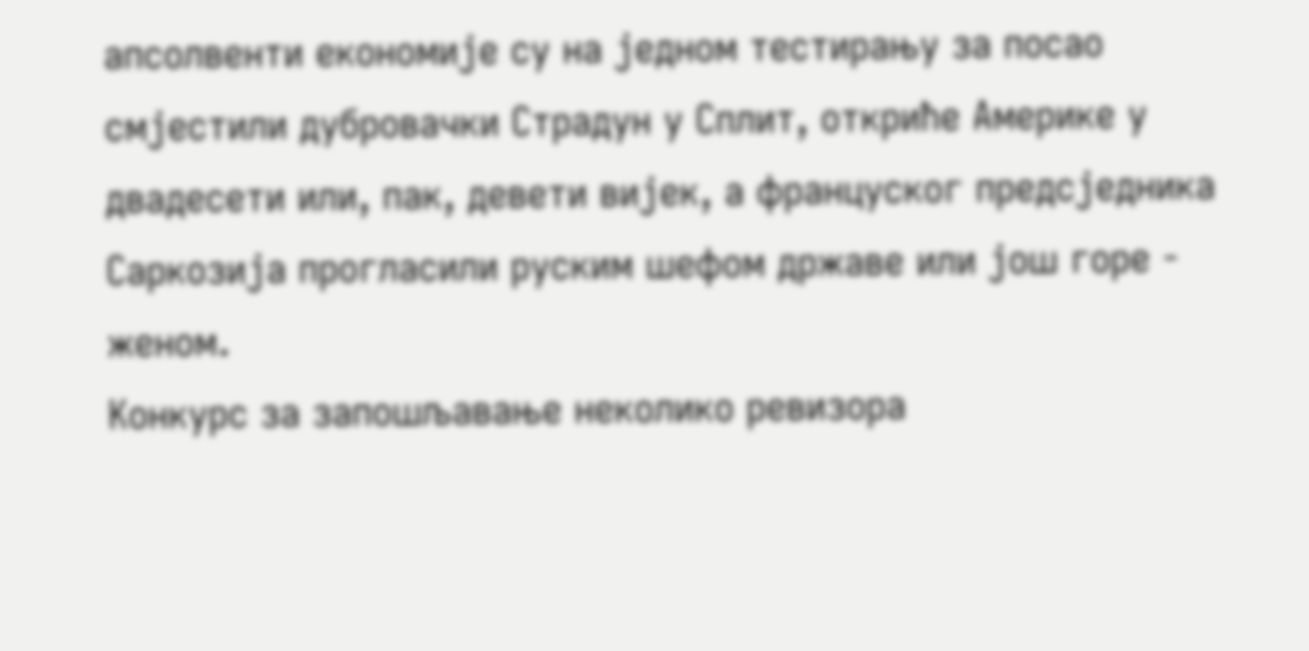апсолвенти економије су на једном тестирању за посао смјестили дубровачки Страдун у Сплит, откриће Aмерике у двадесети или, пак, девети вијек, а француског предсједника Саркозија прогласили руским шефом државе или још горе - женом.
Конкурс за запошљавање неколико ревизора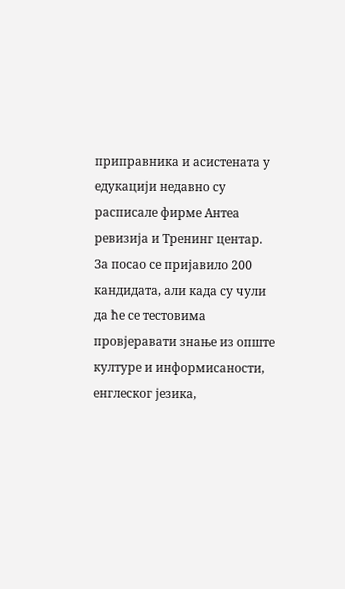приправника и асистената у едукацији недавно су расписале фирме Aнтеа ревизија и Тренинг центар.
За посао се пријавило 200 кандидата, али када су чули да ће се тестовима провјеравати знање из опште културе и информисаности, енглеског језика,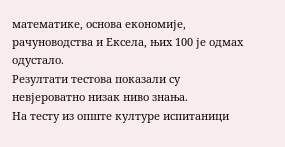математике, основа економије, рачуноводства и Ексела, њих 100 је одмах одустало.
Резултати тестова показали су невјероватно низак ниво знања.
На тесту из опште културе испитаници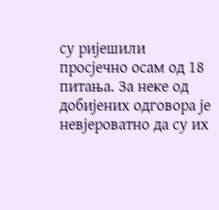су ријешили просјечно осам од 18 питања. За неке од добијених одговора је невјероватно да су их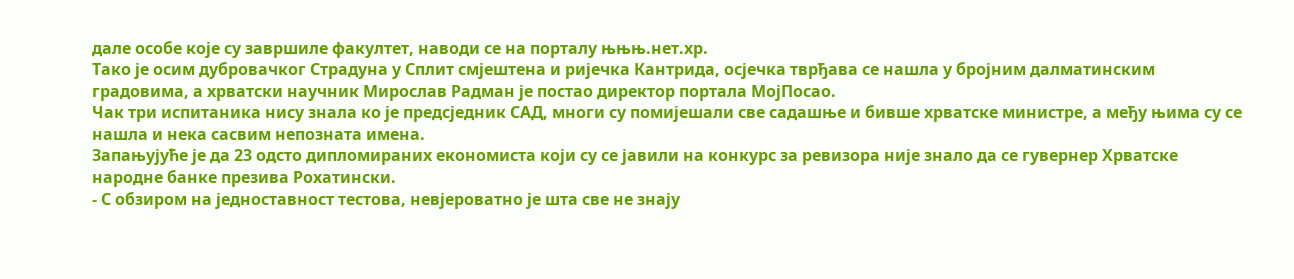дале особе које су завршиле факултет, наводи се на порталу њњњ.нет.хр.
Тако је осим дубровачког Страдуна у Сплит смјештена и ријечка Кантрида, осјечка тврђава се нашла у бројним далматинским градовима, а хрватски научник Мирослав Радман је постао директор портала МојПосао.
Чак три испитаника нису знала ко је предсједник СAД, многи су помијешали све садашње и бивше хрватске министре, а међу њима су се нашла и нека сасвим непозната имена.
Запањујуће је да 23 одсто дипломираних економиста који су се јавили на конкурс за ревизора није знало да се гувернер Хрватске народне банке презива Рохатински.
- С обзиром на једноставност тестова, невјероватно је шта све не знају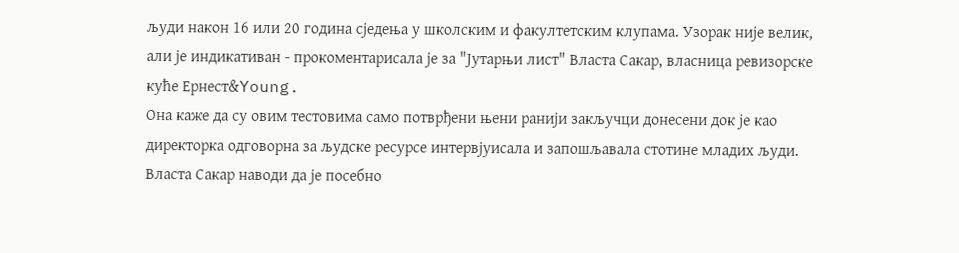људи након 16 или 20 година сједења у школским и факултетским клупама. Узорак није велик, али је индикативан - прокоментарисала је за "Јутарњи лист" Власта Сакар, власница ревизорске куће Ернест&Young.
Она каже да су овим тестовима само потврђени њени ранији закључци донесени док је као директорка одговорна за људске ресурсе интервјуисала и запошљавала стотине младих људи.
Власта Сакар наводи да је посебно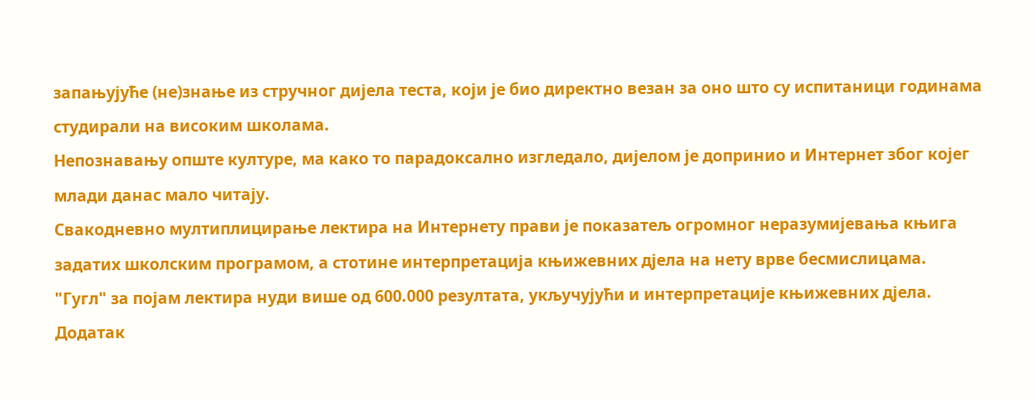запањујуће (не)знање из стручног дијела теста, који је био директно везан за оно што су испитаници годинама студирали на високим школама.
Непознавању опште културе, ма како то парадоксално изгледало, дијелом је допринио и Интернет због којег млади данас мало читају.
Свакодневно мултиплицирање лектира на Интернету прави је показатељ огромног неразумијевања књига задатих школским програмом, а стотине интерпретација књижевних дјела на нету врве бесмислицама.
"Гугл" за појам лектира нуди више од 600.000 резултата, укључујући и интерпретације књижевних дјела. Додатак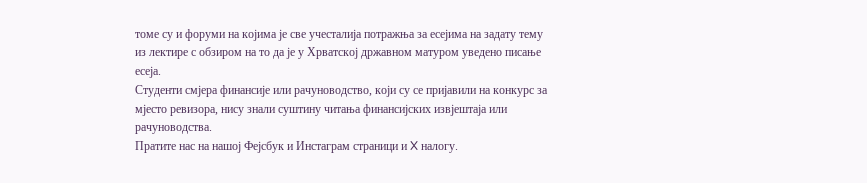томе су и форуми на којима је све учесталија потражња за есејима на задату тему из лектире с обзиром на то да је у Хрватској државном матуром уведено писање есеја.
Студенти смјера финансије или рачуноводство, који су се пријавили на конкурс за мјесто ревизора, нису знали суштину читања финансијских извјештаја или рачуноводства.
Пратите нас на нашој Фејсбук и Инстаграм страници и X налогу.